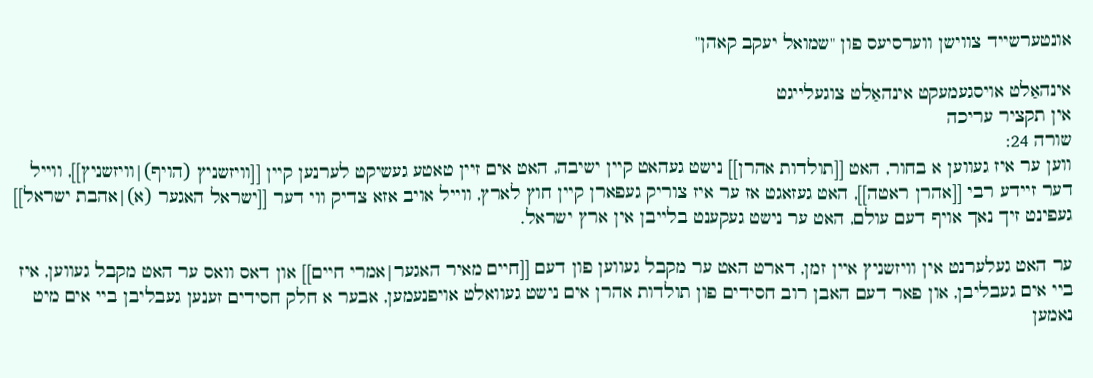אונטערשייד צווישן ווערסיעס פון "שמואל יעקב קאהן"

אינהאַלט אויסגעמעקט אינהאַלט צוגעלייגט
אין תקציר עריכה
שורה 24:
ווען ער איז געווען א בחור, האט [[תולדות אהרן]] נישט געהאט קיין ישיבה, האט אים זיין טאטע געשיקט לערנען קיין [[וויזשניץ (הויף)|וויזשניץ]], ווייל דער זיידע רבי [[אהרן ראטה]], האט געזאגט אז ער איז צוריק געפארן קיין חוץ לארץ, ווייל אויב אזא צדיק ווי דער [[ישראל האגער (א)|אהבת ישראל]] געפינט זיך נאך אויף דעם עולם, האט ער נישט געקענט בלייבן אין ארץ ישראל.

ער האט געלערנט אין וויזשניץ איין זמן, דארט האט ער מקבל געווען פון דעם [[חיים מאיר האגער|אמרי חיים]] און דאס וואס ער האט מקבל געווען, איז ביי אים געבליבן, און פאר דעם האבן רוב חסידים פון תולדות אהרן אים נישט געוואלט אויפנעמען, אבער א חלק חסידים זענען געבליבן ביי אים מיט נאמען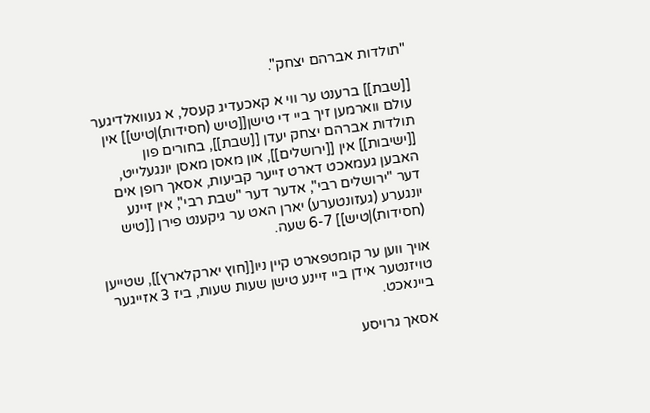"תולדות אברהם יצחק".

[[שבת]] ברענט ער ווי א קאכעדיג קעסל, א געוואלדיגער עולם ווארמען זיך ביי די טישן[[טיש (חסידות)|טיש]] אין תולדות אברהם יצחק יעדן [[שבת]], בחורים פון [[ישיבות]] אין [[ירושלים]], און מאסן מאסן יונגעלייט, האבען געמאכט דארט זייער קביעות, אסאך רופן אים דער "ירושלים רבי", אדער דער "שבת רבי", אין זיינע יונגערע (געזונטערע) יארן האט ער גיקענט פירן [[טיש (חסידות)|טיש]] 6-7 שעה.

אויך ווען ער קומטפארט קיין ניו[[חוץ יארקלארץ]], שטייען טויזנטער אידן ביי זיינע טישן שעות שעות, ביז 3 אזייגער ביינאכט.

אסאך גרויסע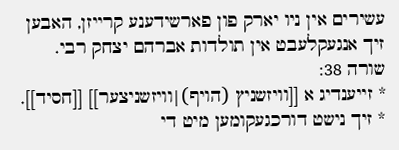עשירים אין ניו יארק פון פארשידענע קרייזן, האבען זיך אנגעקלעבט אין תולדות אברהם יצחק רבי.
שורה 38:
* זייענדיג א [[וויזשניץ (הויף)|וויזשניצער]] [[חסיד]].
* זיך נישט דורכגעקומען מיט די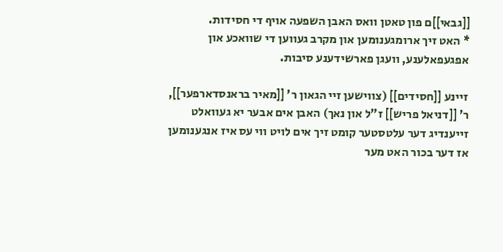[[גבאי]]ם פון טאטן וואס האבן השפעה אויף די חסידות.
* האט זיך ארומגענומען און מקרב געווען די שוואכע און אפגעפאלענע, וועגן פארשידענע סיבות.

זיינע [[חסידים]] (צווישען זיי הגאון ר' [[מאיר בראנסדארפער]], ר' [[דניאל פריש]] ז"ל און נאך) האבן אים אבער יא געוואלט זייענדיג דער עלטסטער קומט זיך אים לויט ווי עס איז אנגענומען אז דער בכור האט מער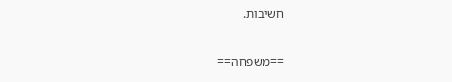חשיבות.

==משפחה==